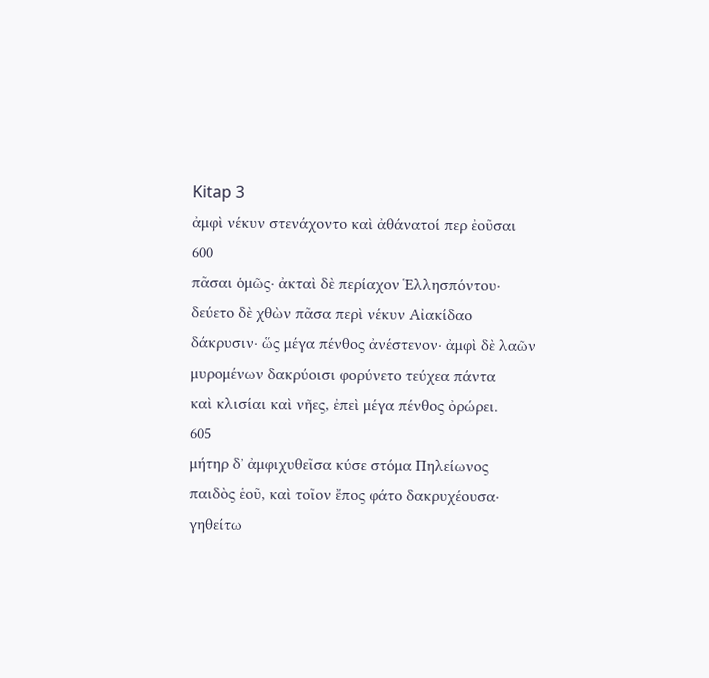Kitap 3
ἀμφὶ νέκυν στενάχοντο καὶ ἀθάνατοί περ ἐοῦσαι
600
πᾶσαι ὁμῶς· ἀκταὶ δὲ περίαχον Ἑλλησπόντου·
δεύετο δὲ χθὼν πᾶσα περὶ νέκυν Αἰακίδαο
δάκρυσιν· ὥς μέγα πένθος ἀνέστενον· ἀμφὶ δὲ λαῶν
μυρομένων δακρύοισι φορύνετο τεύχεα πάντα
καὶ κλισίαι καὶ νῆες, ἐπεὶ μέγα πένθος ὀρώρει.
605
μήτηρ δʼ ἀμφιχυθεῖσα κύσε στόμα Πηλείωνος
παιδὸς ἑοῦ, καὶ τοῖον ἔπος φάτο δακρυχέουσα·
γηθείτω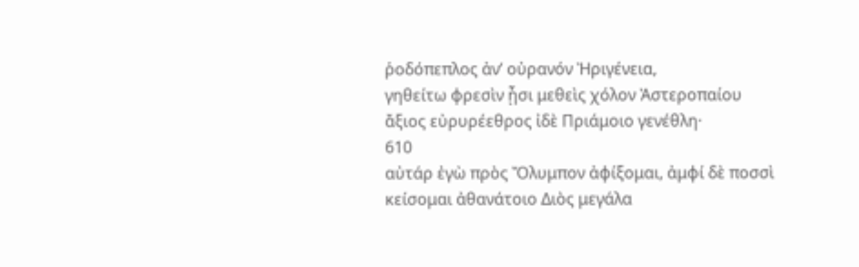ῥοδόπεπλος ἀνʼ οὐρανόν Ἠριγένεια,
γηθείτω φρεσὶν ᾖσι μεθεὶς χόλον Ἀστεροπαίου
ἄξιος εὐρυρέεθρος ἰδὲ Πριάμοιο γενέθλη·
610
αὐτάρ ἐγὼ πρὸς Ὄλυμπον ἀφίξομαι, ἀμφί δὲ ποσσὶ
κείσομαι ἀθανάτοιο Διὸς μεγάλα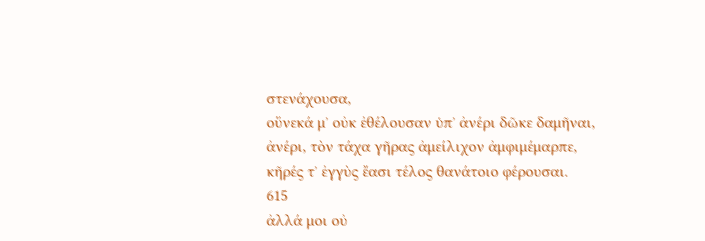στενάχουσα,
οὕνεκά μʼ οὐκ ἐθέλουσαν ὑπʼ ἀνέρι δῶκε δαμῆναι,
ἀνέρι, τὸν τάχα γῆρας ἀμείλιχον ἀμφιμέμαρπε,
κῆρές τʼ ἐγγὺς ἔασι τέλος θανάτοιο φέρουσαι.
615
ἀλλά μοι οὐ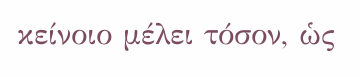κείνοιο μέλει τόσον, ὡς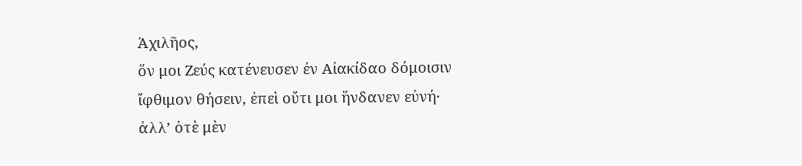Ἀχιλῆος,
ὅν μοι Ζεύς κατένευσεν ἐν Αἰακίδαο δόμοισιν
ἴφθιμον θήσειν, ἐπεὶ οὔτι μοι ἥνδανεν εὐνή·
ἀλλʼ ὁτὲ μὲν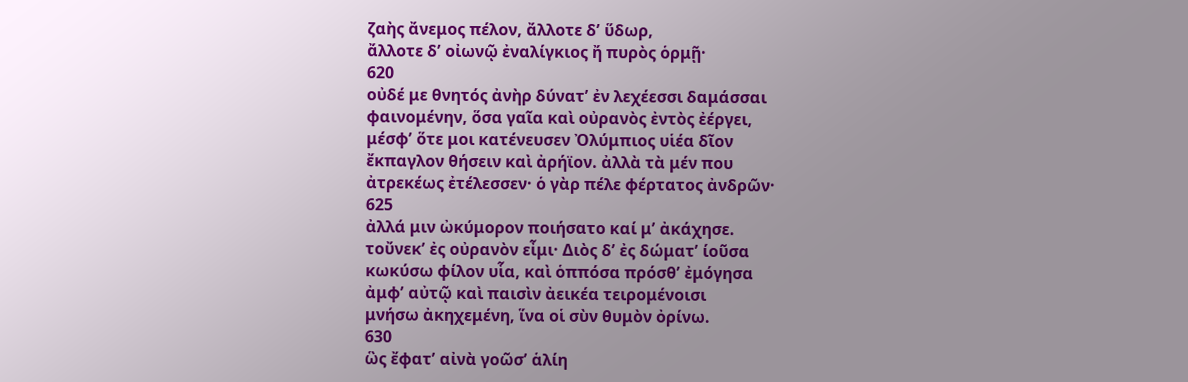ζαὴς ἄνεμος πέλον, ἄλλοτε δʼ ὕδωρ,
ἄλλοτε δʼ οἰωνῷ ἐναλίγκιος ἤ πυρὸς ὁρμῇ·
620
οὐδέ με θνητός ἀνὴρ δύνατʼ ἐν λεχέεσσι δαμάσσαι
φαινομένην, ὅσα γαῖα καὶ οὐρανὸς ἐντὸς ἐέργει,
μέσφʼ ὅτε μοι κατένευσεν Ὀλύμπιος υἱέα δῖον
ἔκπαγλον θήσειν καὶ ἀρήϊον. ἀλλὰ τὰ μέν που
ἀτρεκέως ἐτέλεσσεν· ὁ γὰρ πέλε φέρτατος ἀνδρῶν·
625
ἀλλά μιν ὠκύμορον ποιήσατο καί μʼ ἀκάχησε.
τοὔνεκʼ ἐς οὐρανὸν εἶμι· Διὸς δʼ ἐς δώματʼ ίοῦσα
κωκύσω φίλον υἷα, καὶ ὁππόσα πρόσθʼ ἐμόγησα
ἀμφʼ αὐτῷ καὶ παισὶν ἀεικέα τειρομένοισι
μνήσω ἀκηχεμένη, ἵνα οἱ σὺν θυμὸν ὀρίνω.
630
ὣς ἔφατʼ αἰνὰ γοῶσʼ ἁλίη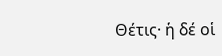Θέτις· ἡ δέ οἱ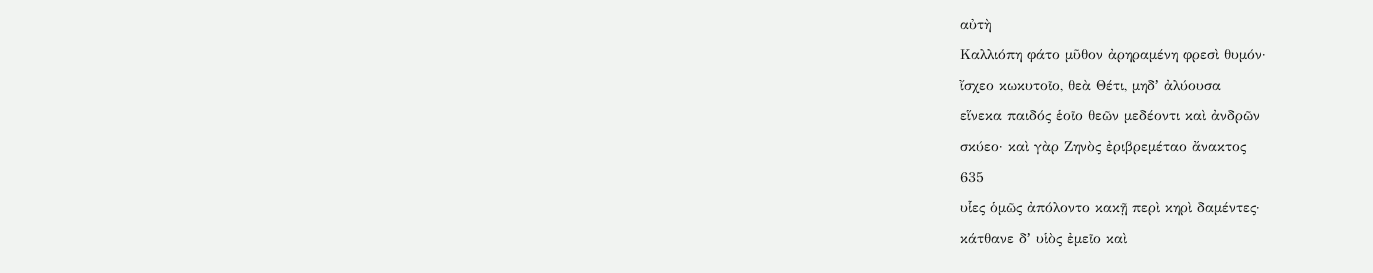αὐτὴ
Καλλιόπη φάτο μῦθον ἀρηραμένη φρεσὶ θυμόν·
ἴσχεο κωκυτοῖο, θεὰ Θέτι, μηδʼ ἀλύουσα
εἵνεκα παιδός ἑοῖο θεῶν μεδέοντι καὶ ἀνδρῶν
σκύεο· καὶ γὰρ Ζηνὸς ἐριβρεμέταο ἄνακτος
635
υἷες ὁμῶς ἀπόλοντο κακῇ περὶ κηρὶ δαμέντες·
κάτθανε δʼ υἱὸς ἐμεῖο καὶ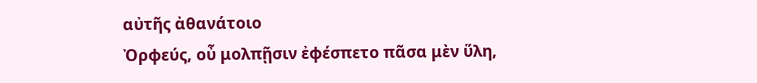αὐτῆς ἀθανάτοιο
Ὀρφεύς, οὖ μολπῇσιν ἐφέσπετο πᾶσα μὲν ὕλη,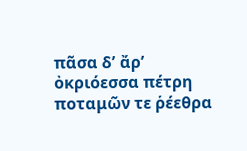πᾶσα δʼ ἄρʼ ὀκριόεσσα πέτρη ποταμῶν τε ῥέεθρα